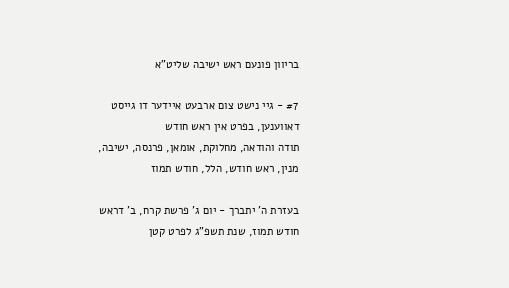בריוון פונעם ראש ישיבה שליט"א

#7 - גיי נישט צום ארבעט איידער דו גייסט דאווענען, בפרט אין ראש חודש
תודה והודאה, מחלוקת, אומאן, פרנסה, ישיבה, מנין, ראש חודש, הלל, חודש תמוז

בעזרת ה' יתברך - יום ג' פרשת קרח, ב' דראש חודש תמוז, שנת תשפ"ג לפרט קטן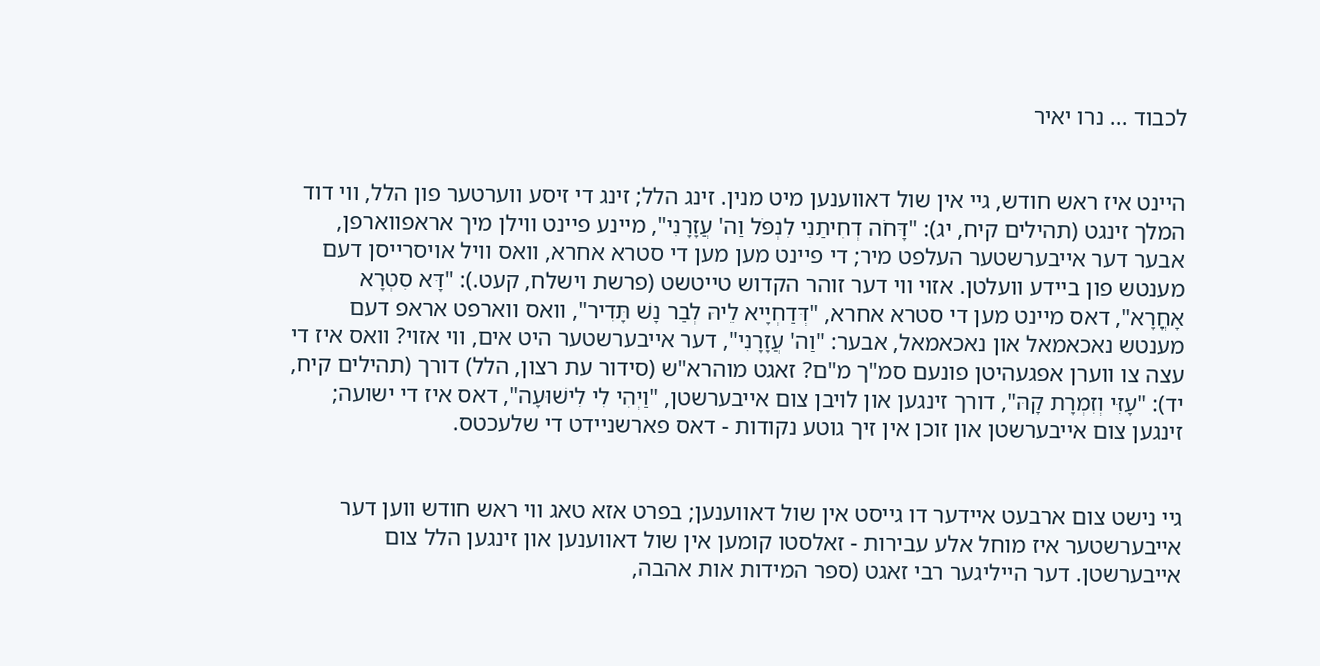לכבוד ... נרו יאיר


היינט איז ראש חודש, גיי אין שול דאווענען מיט מנין. זינג הלל; זינג די זיסע ווערטער פון הלל, ווי דוד המלך זינגט (תהילים קיח, יג): "דָּחֹה דְחִיתַנִי לִנְפֹּל וַה' עֲזָרָנִי", מיינע פיינט ווילן מיך אראפווארפן, אבער דער אייבערשטער העלפט מיר; די פיינט מען מען די סטרא אחרא, וואס וויל אויסרייסן דעם מענטש פון ביידע וועלטן. אזוי ווי דער זוהר הקדוש טייטשט (פרשת וישלח, קעט.): "דָּא סִטְרָא אָחֳרָא", דאס מיינט מען די סטרא אחרא, "דְּדַחְיָיא לֵיהּ לְבַר נָשׁ תָּדִיר", וואס ווארפט אראפ דעם מענטש נאכאמאל און נאכאמאל, אבער: "וַה' עֲזָרָנִי", דער אייבערשטער היט אים, ווי אזוי? וואס איז די עצה צו ווערן אפגעהיטן פונעם סמ"ך מ"ם? זאגט מוהרא"ש (סידור עת רצון, הלל) דורך (תהילים קיח, יד): "עָזִּי וְזִמְרָת קָהּ", דורך זינגען און לויבן צום אייבערשטן, "וַיְהִי לִי לִישׁוּעָה", דאס איז די ישועה; זינגען צום אייבערשטן און זוכן אין זיך גוטע נקודות - דאס פארשניידט די שלעכטס.


גיי נישט צום ארבעט איידער דו גייסט אין שול דאווענען; בפרט אזא טאג ווי ראש חודש ווען דער אייבערשטער איז מוחל אלע עבירות - זאלסטו קומען אין שול דאווענען און זינגען הלל צום אייבערשטן. דער הייליגער רבי זאגט (ספר המידות אות אהבה,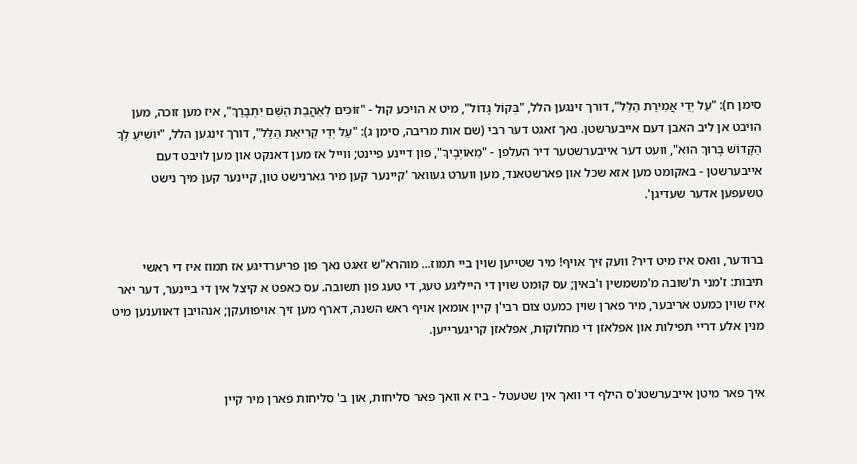סימן ח): "עַל יְדֵי אֲמִירַת הַלֵּל", דורך זינגען הלל, "בְּקוֹל גָּדוֹל", מיט א הויכע קול - "זוֹכִים לְאַהֲבַת הַשֵּׁם יִתְבָּרַךְ", איז מען זוכה, מען הויבט אן ליב האבן דעם אייבערשטן. נאך זאגט דער רבי (שם אות מריבה, סימן ג): "עַל יְדֵי קְרִיאַת הַלֵּל", דורך זינגען הלל, "יוֹשִׁיעַ לְךָ הַקָּדוֹשׁ בָּרוּךְ הוּא", וועט דער אייבערשטער דיר העלפן - "מֵאוֹיְבֶיךָ", פון דיינע פיינט; ווייל אז מען דאנקט און מען לויבט דעם אייבערשטן - באקומט מען אזא שכל און פארשטאנד, מען ווערט געוואר 'קיינער קען מיר גארנישט טון, קיינער קען מיך נישט טשעפען אדער שעדיגן'.


ברודער, וואס איז מיט דיר? וועק זיך אויף! מיר שטייען שוין ביי תמוז... מוהרא"ש זאגט נאך פון פריערדיגע אז תמוז איז די ראשי תיבות: ז'מני ת'שובה מ'משמשין ו'באין; עס קומט שוין די הייליגע טעג, די טעג פון תשובה. עס כאפט א קיצל אין די ביינער, דער יאר איז שוין כמעט אריבער, מיר פארן שוין כמעט צום רבי'ן קיין אומאן אויף ראש השנה, דארף מען זיך אויפוועקן; אנהויבן דאווענען מיט מנין אלע דריי תפילות און אפלאזן די מחלוקות, אפלאזן קריגערייען.


איך פאר מיטן אייבערשטנ'ס הילף די וואך אין שטעטל - ביז א וואך פאר סליחות, און ב' סליחות פארן מיר קיין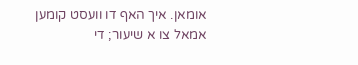אומאן. איך האף דו וועסט קומען אמאל צו א שיעור; די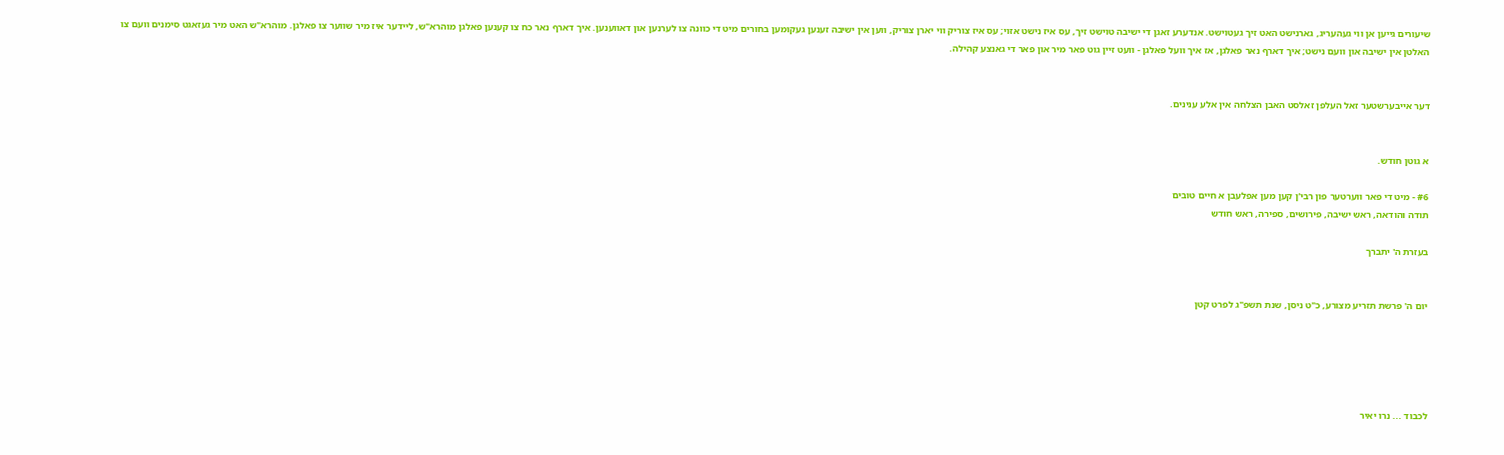שיעורים גייען אן ווי געהעריג, גארנישט האט זיך געטוישט. אנדערע זאגן די ישיבה טוישט זיך, עס איז נישט אזוי; עס איז צוריק ווי יארן צוריק, ווען אין ישיבה זענען געקומען בחורים מיט די כוונה צו לערנען און דאווענען. איך דארף נאר כח צו קענען פאלגן מוהרא"ש, ליידער איז מיר שווער צו פאלגן. מוהרא"ש האט מיר געזאגט סימנים וועם צו האלטן אין ישיבה און וועם נישט; איך דארף נאר פאלגן, אז איך וועל פאלגן - וועט זיין גוט פאר מיר און פאר די גאנצע קהילה.


דער אייבערשטער זאל העלפן זאלסט האבן הצלחה אין אלע ענינים.


א גוטן חודש.

#6 - מיט די פאר ווערטער פון רבי'ן קען מען אפלעבן א חיים טובים
תודה והודאה, ראש ישיבה, פירושים, ספירה, ראש חודש

בעזרת ה' יתברך


יום ה' פרשת תזריע מצורע, כ"ט ניסן, שנת תשפ"ג לפרט קטן





לכבוד ... נרו יאיר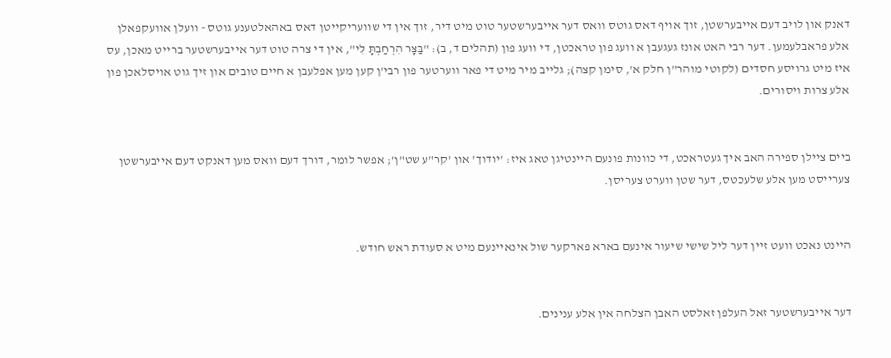דאנק און לויב דעם אייבערשטן, זוך אויף דאס גוטס וואס דער אייבערשטער טוט מיט דיר, זוך אין די שוועריקייטן דאס באהאלטענע גוטס - וועלן אוועקפאלן אלע פראבלעמען. דער רבי האט אונז געגעבן א וועג פון טראכטן, די וועג פון (תהלים ד, ב): "בַּצָּר הִרְחַבְתָּ לִּי", אין די צרה טוט דער אייבערשטער ברייט מאכן, עס איז מיט גרויסע חסדים (לקוטי מוהר"ן חלק א', סימן קצה); גלייב מיר מיט די פאר ווערטער פון רבי'ן קען מען אפלעבן א חיים טובים און זיך גוט אויסלאכן פון אלע צרות ויסורים.


ביים ציילן ספירה האב איך געטראכט, די כוונות פונעם היינטיגן טאג איז: 'יודוך' און 'קר"ע שט"ן'; אפשר לומר, דורך דעם וואס מען דאנקט דעם אייבערשטן צערייסט מען אלע שלעכטס, דער שטן ווערט צעריסן.


היינט נאכט וועט זיין דער ליל שישי שיעור אינעם בארא פארקער שול אינאיינעם מיט א סעודת ראש חודש.


דער אייבערשטער זאל העלפן זאלסט האבן הצלחה אין אלע ענינים.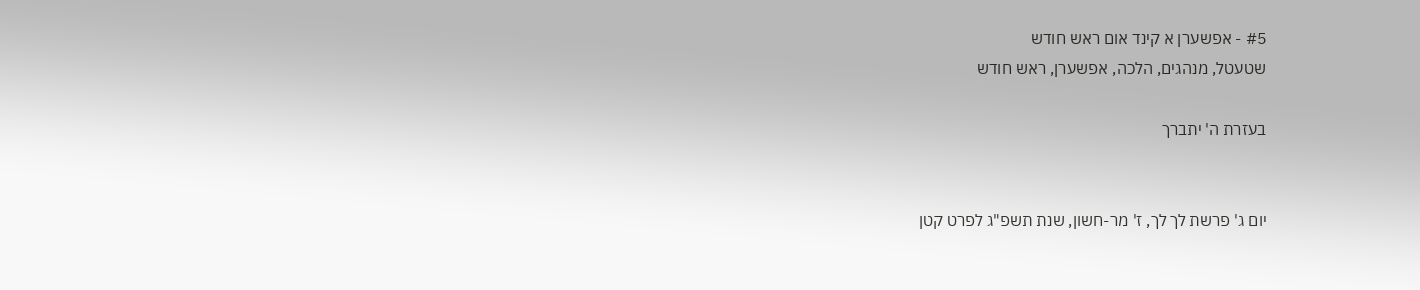#5 - אפשערן א קינד אום ראש חודש
שטעטל, מנהגים, הלכה, אפשערן, ראש חודש

בעזרת ה' יתברך


יום ג' פרשת לך לך, ז' מר-חשון, שנת תשפ"ג לפרט קטן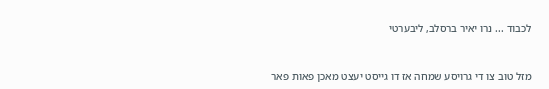לכבוד ... נרו יאיר ברסלב, ליבערטי


מזל טוב צו די גרויסע שמחה אז דו גייסט יעצט מאכן פאות פאר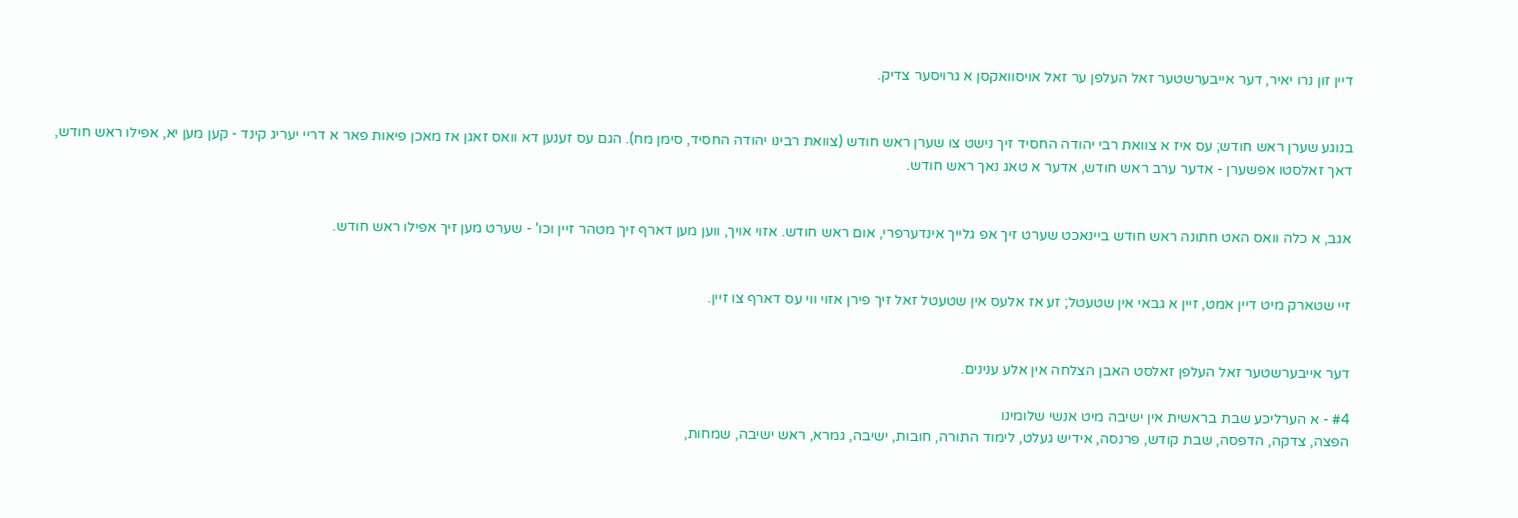דיין זון נרו יאיר, דער אייבערשטער זאל העלפן ער זאל אויסוואקסן א גרויסער צדיק.


בנוגע שערן ראש חודש; עס איז א צוואת רבי יהודה החסיד זיך נישט צו שערן ראש חודש (צוואת רבינו יהודה החסיד, סימן מח). הגם עס זענען דא וואס זאגן אז מאכן פיאות פאר א דריי יעריג קינד - קען מען יא, אפילו ראש חודש, דאך זאלסטו אפשערן - אדער ערב ראש חודש, אדער א טאג נאך ראש חודש.


אגב, א כלה וואס האט חתונה ראש חודש ביינאכט שערט זיך אפ גלייך אינדערפרי, אום ראש חודש. אזוי אויך, ווען מען דארף זיך מטהר זיין וכו' - שערט מען זיך אפילו ראש חודש.


זיי שטארק מיט דיין אמט, זיין א גבאי אין שטעטל; זע אז אלעס אין שטעטל זאל זיך פירן אזוי ווי עס דארף צו זיין.


דער אייבערשטער זאל העלפן זאלסט האבן הצלחה אין אלע ענינים.

#4 - א הערליכע שבת בראשית אין ישיבה מיט אנשי שלומינו
הפצה, צדקה, הדפסה, שבת קודש, פרנסה, אידיש געלט, לימוד התורה, חובות, ישיבה, גמרא, ראש ישיבה, שמחות,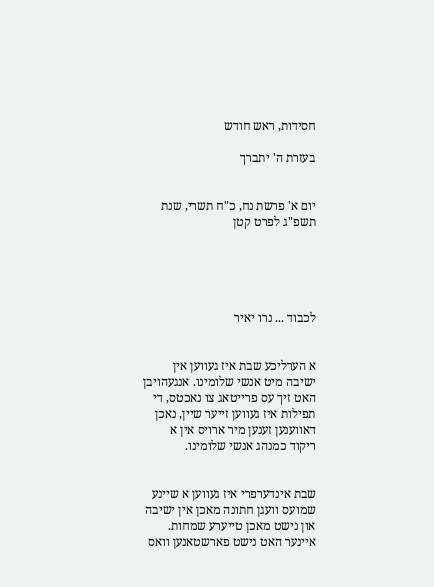חסידות, ראש חודש

בעזרת ה' יתברך


יום א' פרשת נח, כ"ח תשרי, שנת תשפ"ג לפרט קטן





לכבוד ... נרו יאיר


א הערליכע שבת איז געווען אין ישיבה מיט אנשי שלומינו. אנגעהויבן האט זיך עס פרייטאג צו נאכטס, די תפילות איז געווען זייער שיין, נאכן דאווענען זענען מיר ארויס אין א ריקוד כמנהג אנשי שלומינו.


שבת אינדערפרי איז געווען א שיינע שמועס וועגן חתונה מאכן אין ישיבה און נישט מאכן טייערע שמחות. איינער האט נישט פארשטאנען וואס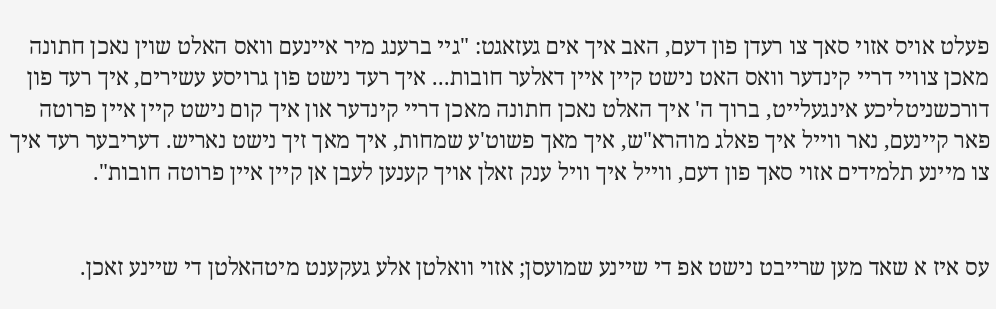פעלט אויס אזוי סאך צו רעדן פון דעם, האב איך אים געזאגט: "גיי ברענג מיר איינעם וואס האלט שוין נאכן חתונה מאכן צוויי דריי קינדער וואס האט נישט קיין איין דאלער חובות... איך רעד נישט פון גרויסע עשירים, איך רעד פון דורכשניטליכע אינגעלייט, ברוך ה' איך האלט נאכן חתונה מאכן דריי קינדער און איך קום נישט קיין איין פרוטה פאר קיינעם, נאר ווייל איך פאלג מוהרא"ש, איך מאך פשוט'ע שמחות, איך מאך זיך נישט נאריש. דעריבער רעד איך צו מיינע תלמידים אזוי סאך פון דעם, ווייל איך וויל ענק זאלן אויך קענען לעבן אן קיין איין פרוטה חובות".


עס איז א שאד מען שרייבט נישט אפ די שיינע שמועסן; אזוי וואלטן אלע געקענט מיטהאלטן די שיינע זאכן.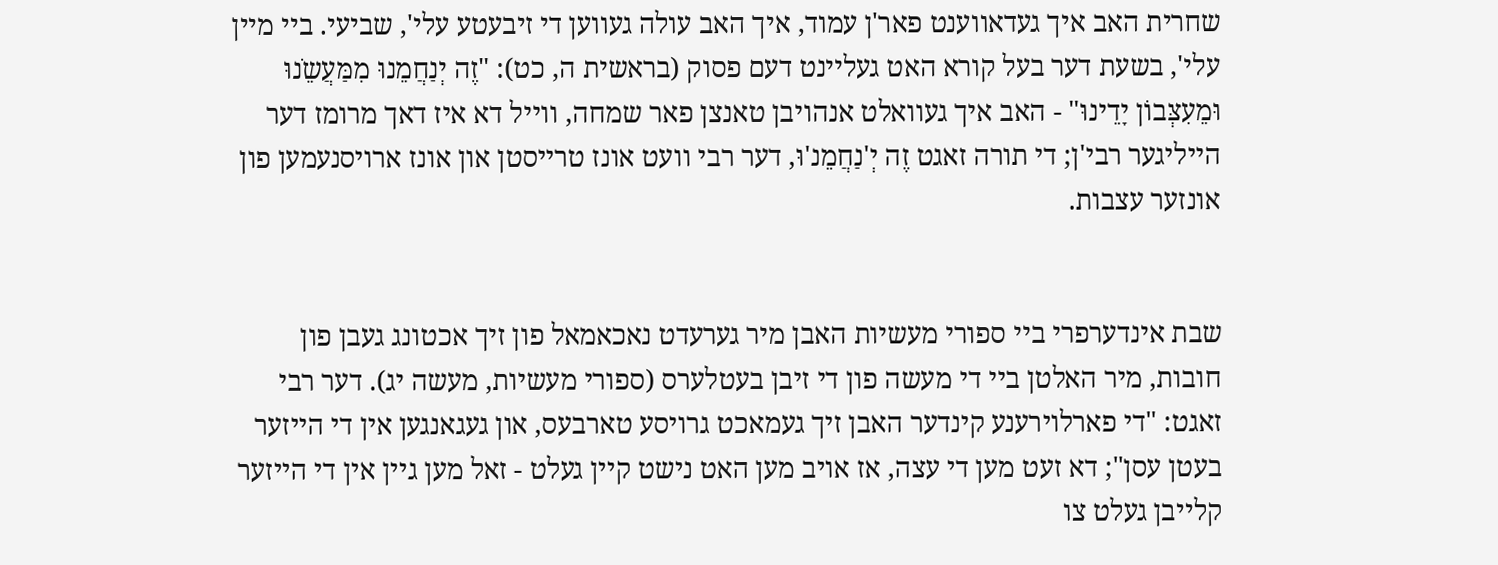שחרית האב איך געדאווענט פאר'ן עמוד, איך האב עולה געווען די זיבעטע עלי', שביעי. ביי מיין עלי', בשעת דער בעל קורא האט געליינט דעם פסוק (בראשית ה, כט): "זֶה יְנַחֲמֵנוּ מִמַּעֲשֵֹנוּ וּמֵעִצְּבוֹן יָדֵינוּ" - האב איך געוואלט אנהויבן טאנצן פאר שמחה, ווייל דא איז דאך מרומז דער הייליגער רבי'ן; די תורה זאגט זֶה יְ'נַחֲמֵנ'וּ, דער רבי וועט אונז טרייסטן און אונז ארויסנעמען פון אונזער עצבות.


שבת אינדערפרי ביי ספורי מעשיות האבן מיר גערעדט נאכאמאל פון זיך אכטונג געבן פון חובות, מיר האלטן ביי די מעשה פון די זיבן בעטלערס (ספורי מעשיות, מעשה יג). דער רבי זאגט: "די פארלוירענע קינדער האבן זיך געמאכט גרויסע טארבעס, און געגאנגען אין די הייזער בעטן עסן"; דא זעט מען די עצה, אז אויב מען האט נישט קיין געלט - זאל מען גיין אין די הייזער קלייבן געלט צו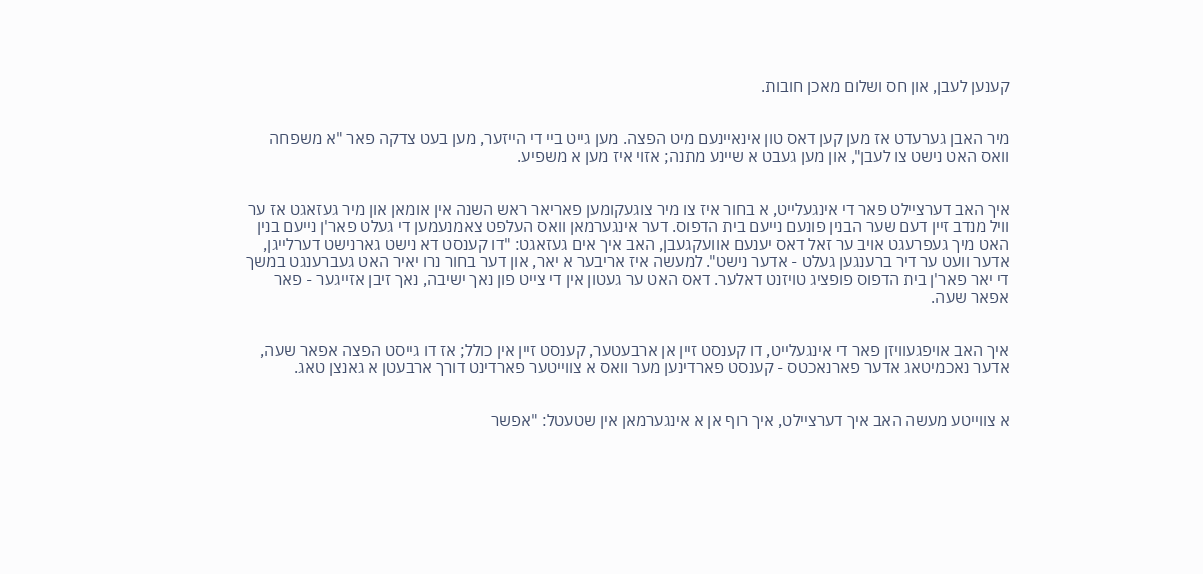קענען לעבן, און חס ושלום מאכן חובות.


מיר האבן גערעדט אז מען קען דאס טון אינאיינעם מיט הפצה. מען גייט ביי די הייזער, מען בעט צדקה פאר "א משפחה וואס האט נישט צו לעבן", און מען געבט א שיינע מתנה; אזוי איז מען א משפיע.


איך האב דערציילט פאר די אינגעלייט, א בחור איז צו מיר צוגעקומען פאריאר ראש השנה אין אומאן און מיר געזאגט אז ער וויל מנדב זיין דעם שער הבנין פונעם נייעם בית הדפוס. דער אינגערמאן וואס העלפט צאמנעמען די געלט פאר'ן נייעם בנין האט מיך געפרעגט אויב ער זאל דאס יענעם אוועקגעבן, האב איך אים געזאגט: "דו קענסט דא נישט גארנישט דערלייגן, אדער וועט ער דיר ברענגען געלט - אדער נישט". למעשה איז אריבער א יאר, און דער בחור נרו יאיר האט געברענגט במשך די יאר פאר'ן בית הדפוס פופציג טויזנט דאלער. דאס האט ער געטון אין די צייט פון נאך ישיבה, נאך זיבן אזייגער - פאר אפאר שעה.


איך האב אויפגעוויזן פאר די אינגעלייט, דו קענסט זיין אן ארבעטער, קענסט זיין אין כולל; אז דו גייסט הפצה אפאר שעה, אדער נאכמיטאג אדער פארנאכטס - קענסט פארדינען מער וואס א צווייטער פארדינט דורך ארבעטן א גאנצן טאג.


א צווייטע מעשה האב איך דערציילט, איך רוף אן א אינגערמאן אין שטעטל: "אפשר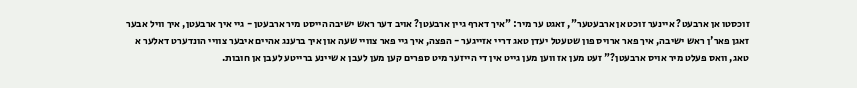זוכסטו אן ארבעט? איינער זוכט אן ארבעטער", זאגט ער מיר: "איך דארף גיין ארבעטן? אויב דער ראש ישיבה הייסט מיר ארבעטן - גיי איך ארבעטן, איך וויל אבער זאגן פאר'ן ראש ישיבה, איך פאר ארויס פון שטעטל יעדן טאג דריי אזייגער - הפצה, איך גיי פאר צוויי שעה און איך ברענג אהיים איבער צוויי הונדערט דאלער א טאג, וואס פעלט מיר אויס ארבעטן?" זעט מען אז ווען מען גייט אין די הייזער מיט ספרים קען מען לעבן א שיינע ברייטע לעבן אן חובות.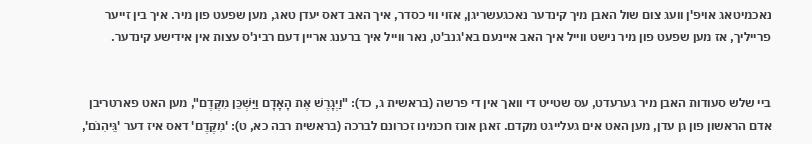נאכמיטאג אויפ'ן וועג צום שול האבן מיך קינדער נאכגעשריגן, אזוי ווי כסדר, איך האב דאס יעדן טאג, מען שפעט פון מיר. איך בין זייער פרייליך, אז מען שפעט פון מיר נישט ווייל איך האב איינעם בא'גנב'ט, נאר ווייל איך ברענג אריין דעם רבינ'ס עצות אין אידישע קינדער.


ביי שלש סעודות האבן מיר גערעדט, עס שטייט די וואך אין די פרשה (בראשית ג, כד): "וַיְגָרֶשׁ אֶת הָאָדָם וַיַּשְׁכֵּן מִקֶּדֶם", מען האט פארטריבן אדם הראשון פון גן עדן, מען האט אים געלייגט מקדם. זאגן אונז חכמינו זכרונם לברכה (בראשית רבה כא, ט): 'מִקֶּדֶם' דאס איז דער 'גֵּיהִנֹם',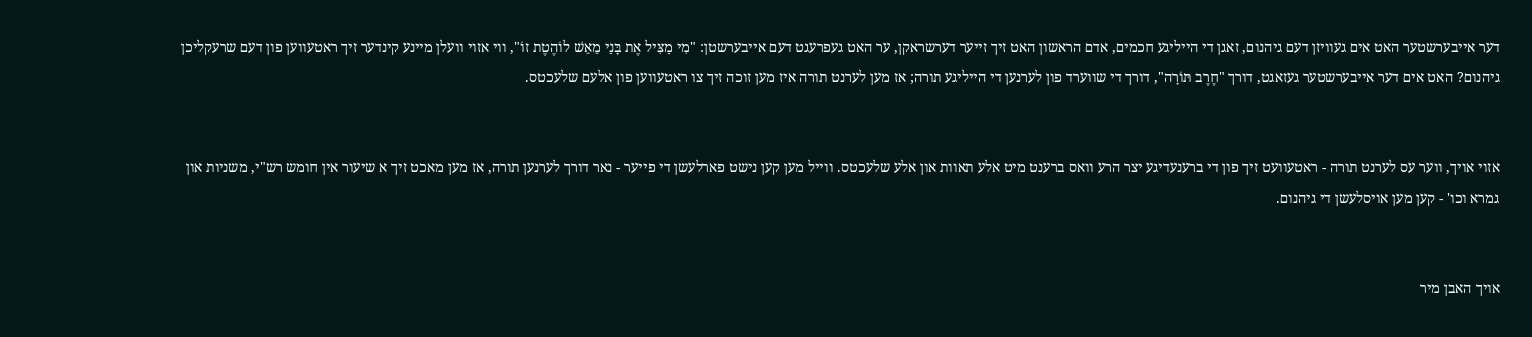דער אייבערשטער האט אים געוויזן דעם גיהנום, זאגן די הייליגע חכמים, אדם הראשון האט זיך זייער דערשראקן, ער האט געפרעגט דעם אייבערשטן: "מִי מַצִּיל אֶת בָּנַי מֵאֵשׁ לוֹהֶטֶת זוֹ", ווי אזוי וועלן מיינע קינדער זיך ראטעווען פון דעם שרעקליכן גיהנום? האט אים דער אייבערשטער געזאגט, דורך "חֶרֶב תּוֹרָה", דורך די שווערד פון לערנען די הייליגע תורה; אז מען לערנט תורה איז מען זוכה זיך צו ראטעווען פון אלעם שלעכטס.


אזוי אויך, ווער עס לערנט תורה - ראטעוועט זיך פון די ברענעדיגע יצר הרע וואס ברענט מיט אלע תאוות און אלע שלעכטס. ווייל מען קען נישט פארלעשן די פייער - נאר דורך לערנען תורה, אז מען מאכט זיך א שיעור אין חומש רש"י, משניות און גמרא וכו' - קען מען אויסלעשן די גיהנום.


אויך האבן מיר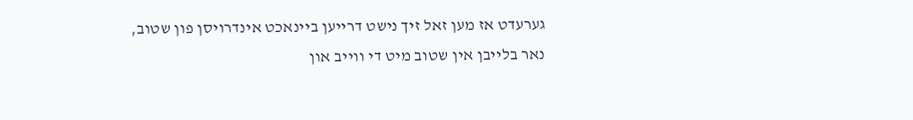גערעדט אז מען זאל זיך נישט דרייען ביינאכט אינדרויסן פון שטוב, נאר בלייבן אין שטוב מיט די ווייב און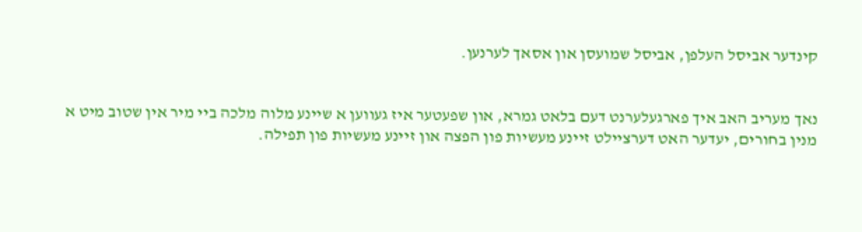קינדער אביסל העלפן, אביסל שמועסן און אסאך לערנען.


נאך מעריב האב איך פארגעלערנט דעם בלאט גמרא, און שפעטער איז געווען א שיינע מלוה מלכה ביי מיר אין שטוב מיט א מנין בחורים, יעדער האט דערציילט זיינע מעשיות פון הפצה און זיינע מעשיות פון תפילה.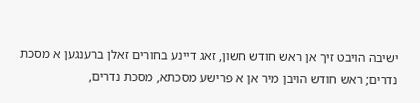ישיבה הויבט זיך אן ראש חודש חשון, זאג דיינע בחורים זאלן ברענגען א מסכת נדרים; ראש חודש הויבן מיר אן א פרישע מסכתא, מסכת נדרים,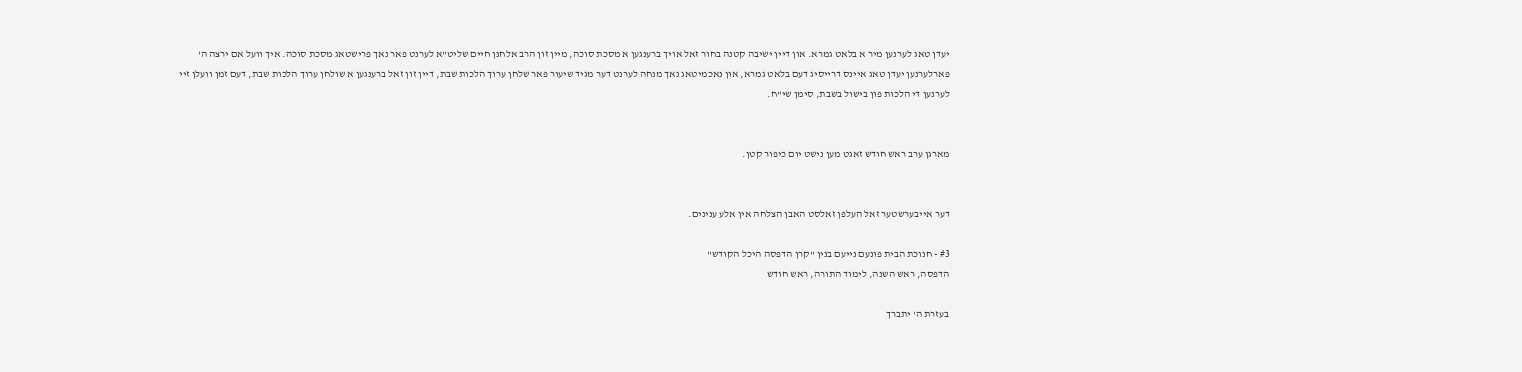יעדן טאג לערנען מיר א בלאט גמרא. און דיין ישיבה קטנה בחור זאל אויך ברענגען א מסכת סוכה, מיין זון הרב אלחנן חיים שליט"א לערנט פאר נאך פרישטאג מסכת סוכה. איך וועל אם ירצה ה' פארלערנען יעדן טאג איינס דרייסיג דעם בלאט גמרא, און נאכמיטאג נאך מנחה לערנט דער מגיד שיעור פאר שלחן ערוך הלכות שבת, דיין זון זאל ברענגען א שולחן ערוך הלכות שבת, דעם זמן וועלן זיי לערנען די הלכות פון בישול בשבת, סימן שי"ח.


מארגן ערב ראש חודש זאגט מען נישט יום כיפור קטן.


דער אייבערשטער זאל העלפן זאלסט האבן הצלחה אין אלע ענינים.

#3 - חנוכת הבית פונעם נייעם בנין "קרן הדפסה היכל הקודש"
הדפסה, ראש השנה, לימוד התורה, ראש חודש

בעזרת ה' יתברך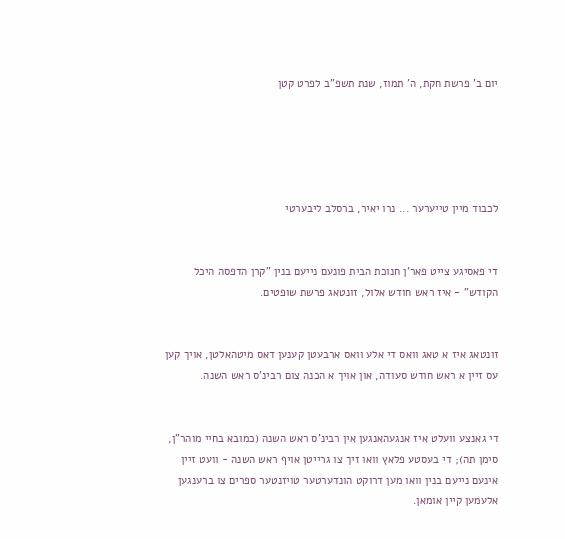יום ב' פרשת חקת, ה' תמוז, שנת תשפ"ב לפרט קטן





לכבוד מיין טייערער ... נרו יאיר, ברסלב ליבערטי


די פאסיגע צייט פאר'ן חנוכת הבית פונעם נייעם בנין "קרן הדפסה היכל הקודש" - איז ראש חודש אלול, זונטאג פרשת שופטים.


זונטאג איז א טאג וואס די אלע וואס ארבעטן קענען דאס מיטהאלטן, אויך קען עס זיין א ראש חודש סעודה, און אויך א הכנה צום רבינ'ס ראש השנה.


די גאנצע וועלט איז אנגעהאנגען אין רבינ'ס ראש השנה (כמובא בחיי מוהר"ן, סימן תה); די בעסטע פלאץ וואו זיך צו גרייטן אויף ראש השנה - וועט זיין אינעם נייעם בנין וואו מען דרוקט הונדערטער טויזנטער ספרים צו ברענגען אלעמען קיין אומאן.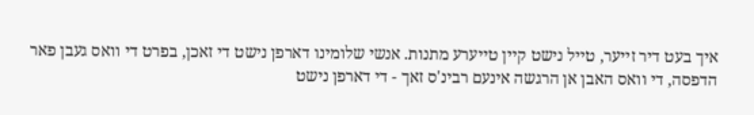איך בעט דיר זייער, טייל נישט קיין טייערע מתנות. אנשי שלומינו דארפן נישט די זאכן, בפרט די וואס געבן פאר הדפסה, די וואס האבן אן הרגשה אינעם רבינ'ס זאך - די דארפן נישט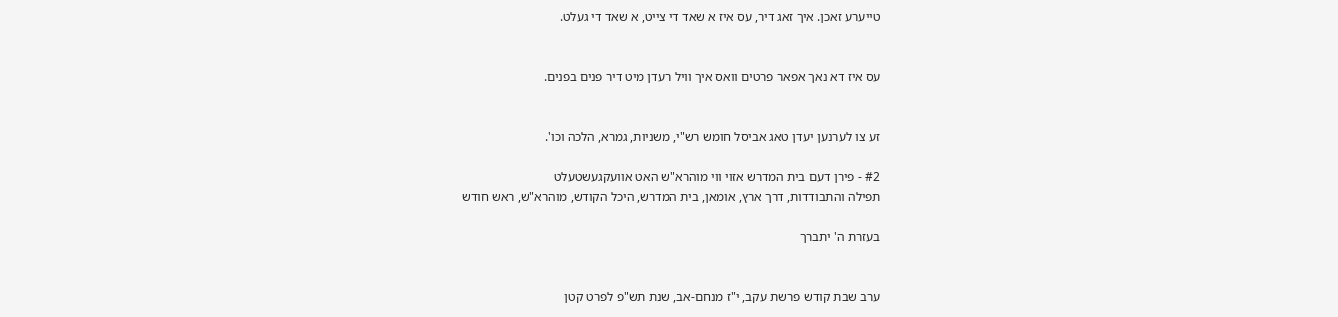טייערע זאכן. איך זאג דיר, עס איז א שאד די צייט, א שאד די געלט.


עס איז דא נאך אפאר פרטים וואס איך וויל רעדן מיט דיר פנים בפנים.


זע צו לערנען יעדן טאג אביסל חומש רש"י, משניות, גמרא, הלכה וכו'.

#2 - פירן דעם בית המדרש אזוי ווי מוהרא"ש האט אוועקגעשטעלט
תפילה והתבודדות, דרך ארץ, אומאן, בית המדרש, היכל הקודש, מוהרא"ש, ראש חודש

בעזרת ה' יתברך


ערב שבת קודש פרשת עקב, י"ז מנחם-אב, שנת תש"פ לפרט קטן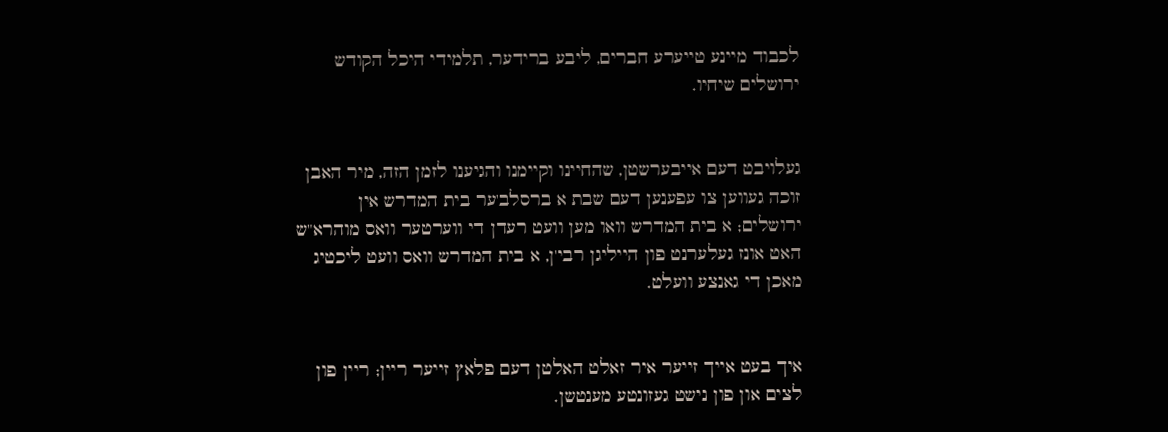לכבוד מיינע טייערע חברים, ליבע ברידער, תלמידי היכל הקודש ירושלים שיחיו.


געלויבט דעם אייבערשטן, שהחיינו וקיימנו והגיענו לזמן הזה, מיר האבן זוכה געווען צו עפענען דעם שבת א ברסלב'ער בית המדרש אין ירושלים; א בית המדרש וואו מען וועט רעדן די ווערטער וואס מוהרא"ש האט אונז געלערנט פון הייליגן רבי'ן, א בית המדרש וואס וועט ליכטיג מאכן די גאנצע וועלט.


איך בעט אייך זייער איר זאלט האלטן דעם פלאץ זייער ריין; ריין פון לצים און פון נישט געזונטע מענטשן.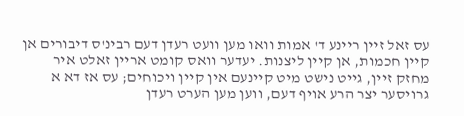עס זאל זיין ריינע ד' אמות וואו מען וועט רעדן דעם רבינ'ס דיבורים אן קיין חכמות, אן קיין ליצנות. יעדער וואס קומט אריין זאלט איר מחזק זיין, גייט נישט מיט קיינעם אין קיין ויכוחים; עס אז דא א גרויסער יצר הרע אויף דעם, ווען מען הערט רעדן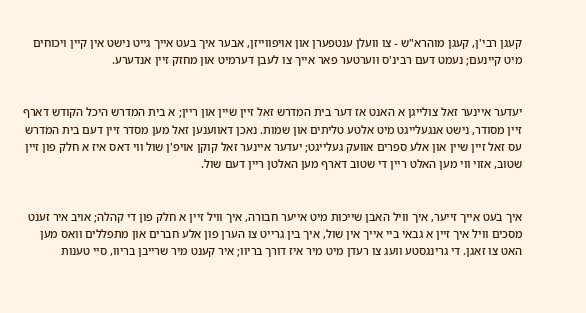קעגן רבי'ן, קעגן מוהרא"ש - צו וועלן ענטפערן און אויפווייזן, אבער איך בעט אייך גייט נישט אין קיין ויכוחים מיט קיינעם; נעמט דעם רבינ'ס ווערטער פאר אייך צו לעבן דערמיט און מחזק זיין אנדערע.


יעדער איינער זאל צולייגן א האנט אז דער בית המדרש זאל זיין שיין און ריין; א בית המדרש היכל הקודש דארף זיין מסודר, נישט אנגעלייגט מיט אלטע טליתים און שמות. נאכן דאווענען זאל מען מסדר זיין דעם בית המדרש עס זאל זיין שיין און אלע ספרים אוועק געלייגט; יעדער איינער זאל קוקן אויפ'ן שול ווי דאס איז א חלק פון זיין שטוב, אזוי ווי מען האלט ריין די שטוב דארף מען האלטן ריין דעם שול.


איך בעט אייך זייער, איך וויל האבן שייכות מיט אייער חבורה, איך וויל זיין א חלק פון די קהלה; אויב איר זענט מסכים וויל איך זיין א גבאי ביי אייך אין שול, איך בין גרייט צו הערן פון אלע חברים און מתפללים וואס מען האט צו זאגן. די גרינגסטע וועג צו רעדן מיט מיר איז דורך בריוו; איר קענט מיר שרייבן בריוו, סיי טענות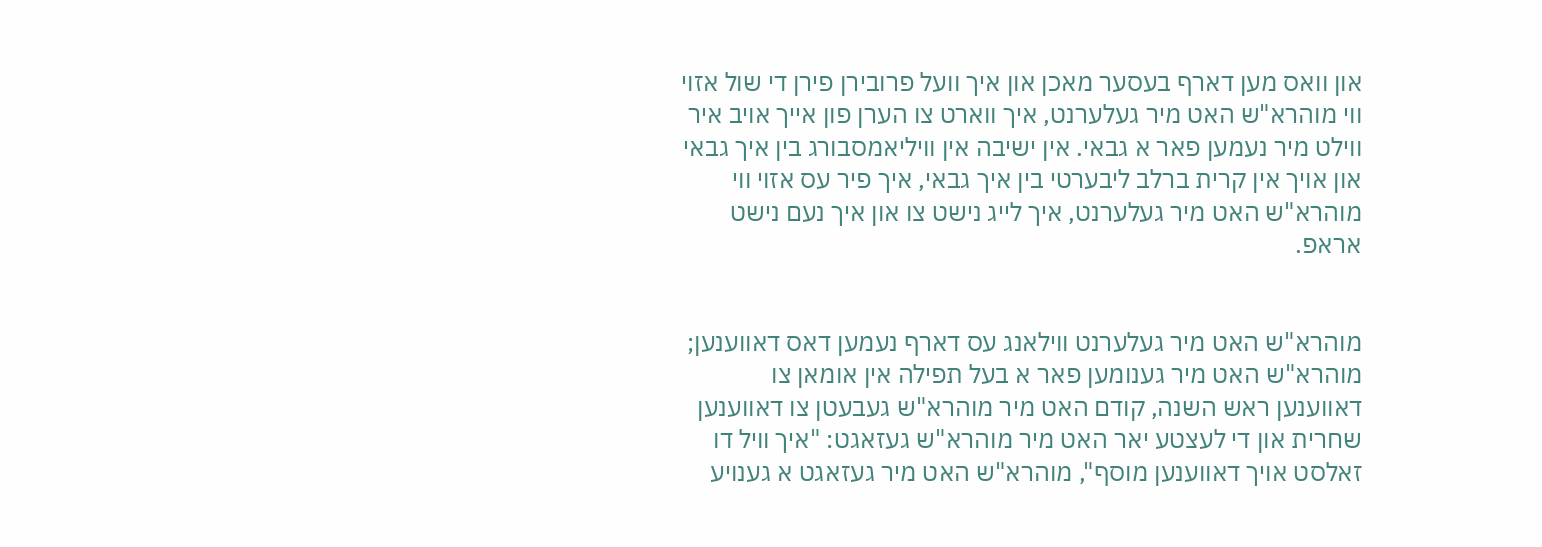און וואס מען דארף בעסער מאכן און איך וועל פרובירן פירן די שול אזוי ווי מוהרא"ש האט מיר געלערנט, איך ווארט צו הערן פון אייך אויב איר ווילט מיר נעמען פאר א גבאי. אין ישיבה אין וויליאמסבורג בין איך גבאי און אויך אין קרית ברלב ליבערטי בין איך גבאי, איך פיר עס אזוי ווי מוהרא"ש האט מיר געלערנט, איך לייג נישט צו און איך נעם נישט אראפ.


מוהרא"ש האט מיר געלערנט ווילאנג עס דארף נעמען דאס דאווענען; מוהרא"ש האט מיר גענומען פאר א בעל תפילה אין אומאן צו דאווענען ראש השנה, קודם האט מיר מוהרא"ש געבעטן צו דאווענען שחרית און די לעצטע יאר האט מיר מוהרא"ש געזאגט: "איך וויל דו זאלסט אויך דאווענען מוסף", מוהרא"ש האט מיר געזאגט א גענויע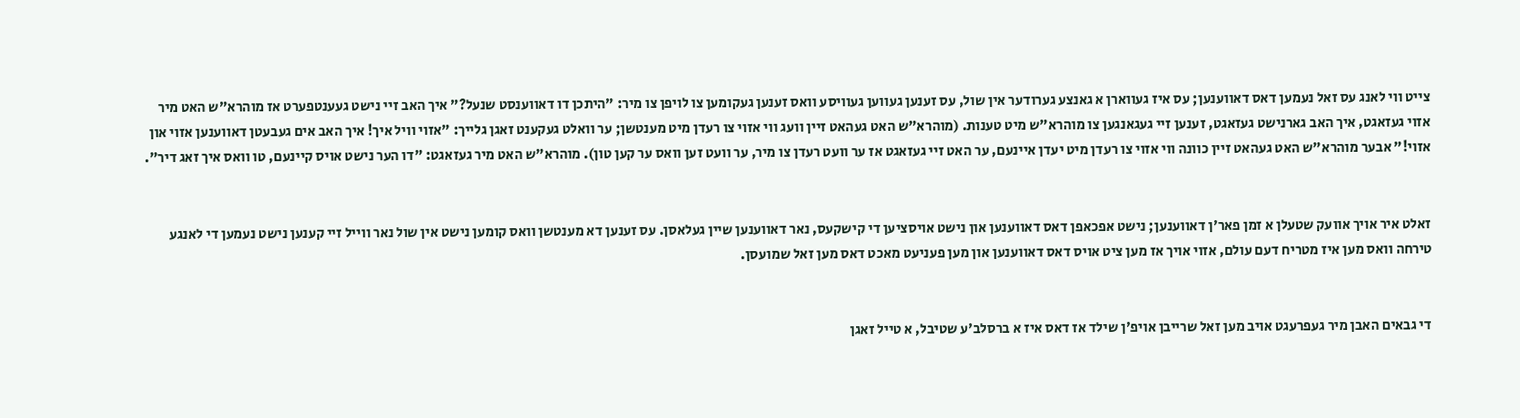צייט ווי לאנג עס זאל נעמען דאס דאווענען; עס איז געווארן א גאנצע גערודער אין שול, עס זענען געווען געוויסע וואס זענען געקומען צו לויפן צו מיר: "היתכן דו דאווענסט שנעל?" איך האב זיי נישט געענטפערט אז מוהרא"ש האט מיר אזוי געזאגט, איך האב גארנישט געזאגט, זענען זיי געגאנגען צו מוהרא"ש מיט טענות. (מוהרא"ש האט געהאט זיין וועג ווי אזוי צו רעדן מיט מענטשן; ער וואלט געקענט זאגן גלייך: "אזוי וויל איך! איך האב אים געבעטן דאווענען אזוי און אזוי!" אבער מוהרא"ש האט געהאט זיין כוונה ווי אזוי צו רעדן מיט יעדן איינעם, ער האט זיי געזאגט אז ער וועט רעדן צו מיר, ער וועט זען וואס ער קען טון). מוהרא"ש האט מיר געזאגט: "דו הער נישט אויס קיינעם, טו וואס איך זאג דיר".


זאלט איר אויך אוועק שטעלן א זמן פאר'ן דאווענען; נישט אפכאפן דאס דאווענען און נישט אויסציען די קישקעס, נאר דאווענען שיין געלאסן. עס זענען דא מענטשן וואס קומען נישט אין שול נאר ווייל זיי קענען נישט נעמען די לאנגע טירחה וואס מען איז מטריח דעם עולם, אזוי אויך אז מען ציט אויס דאס דאווענען און מען פעניעט מאכט דאס מען זאל שמועסן.


די גבאים האבן מיר געפרעגט אויב מען זאל שרייבן אויפ'ן שילד אז דאס איז א ברסלב'ע שטיבל, א טייל זאגן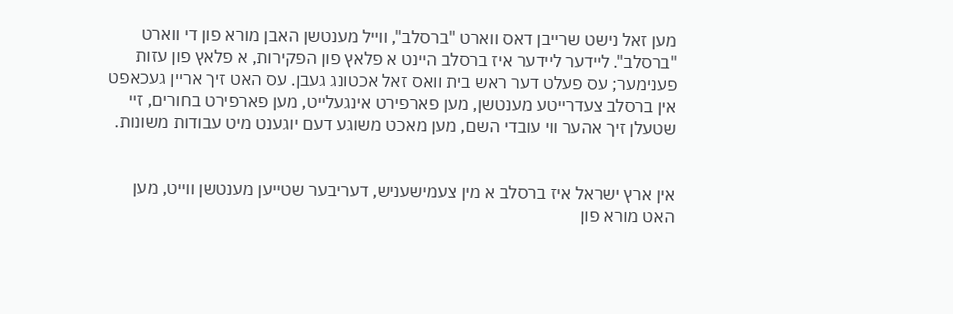מען זאל נישט שרייבן דאס ווארט "ברסלב", ווייל מענטשן האבן מורא פון די ווארט "ברסלב". ליידער ליידער איז ברסלב היינט א פלאץ פון הפקירות, א פלאץ פון עזות פענימער; עס פעלט דער ראש בית וואס זאל אכטונג געבן. עס האט זיך אריין געכאפט אין ברסלב צעדרייטע מענטשן, מען פארפירט אינגעלייט, מען פארפירט בחורים, זיי שטעלן זיך אהער ווי עובדי השם, מען מאכט משוגע דעם יוגענט מיט עבודות משונות.


אין ארץ ישראל איז ברסלב א מין צעמישעניש, דעריבער שטייען מענטשן ווייט, מען האט מורא פון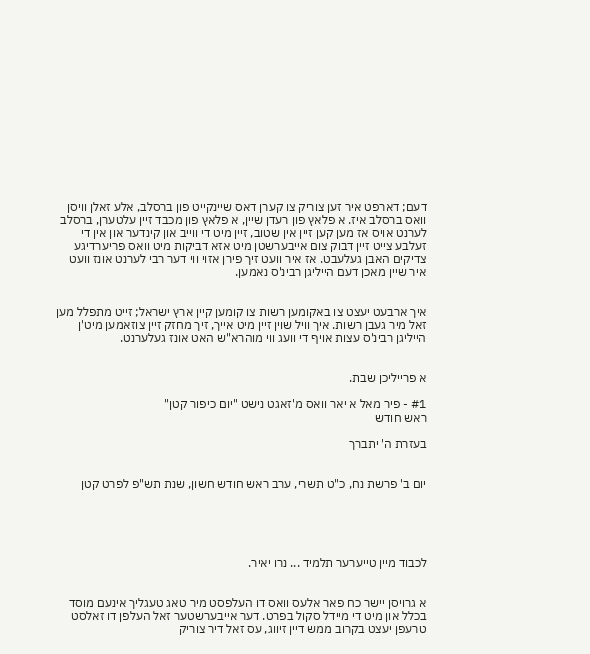דעם; דארפט איר זען צוריק צו קערן דאס שיינקייט פון ברסלב, אלע זאלן וויסן וואס ברסלב איז. א פלאץ פון רעדן שיין, א פלאץ פון מכבד זיין עלטערן, ברסלב לערנט אויס אז מען קען זיין אין שטוב, זיין מיט די ווייב און קינדער און אין די זעלבע צייט זיין דבוק צום אייבערשטן מיט אזא דביקות מיט וואס פריערדיגע צדיקים האבן געלעבט. אז איר וועט זיך פירן אזוי ווי דער רבי לערנט אונז וועט איר שיין מאכן דעם הייליגן רבינ'ס נאמען.


איך ארבעט יעצט צו באקומען רשות צו קומען קיין ארץ ישראל; זייט מתפלל מען זאל מיר געבן רשות. איך וויל שוין זיין מיט אייך, זיך מחזק זיין צוזאמען מיט'ן הייליגן רבינ'ס עצות אויף די וועג ווי מוהרא"ש האט אונז געלערנט.


א פרייליכן שבת.

#1 - פיר מאל א יאר וואס מ'זאגט נישט "יום כיפור קטן"
ראש חודש

בעזרת ה' יתברך


יום ב' פרשת נח, כ"ט תשרי, ערב ראש חודש חשון, שנת תש"פ לפרט קטן





לכבוד מיין טייערער תלמיד ... נרו יאיר.


א גרויסן יישר כח פאר אלעס וואס דו העלפסט מיר טאג טעגליך אינעם מוסד בכלל און מיט די מיידל סקול בפרט. דער אייבערשטער זאל העלפן דו זאלסט טרעפן יעצט בקרוב ממש דיין זיווג, עס זאל דיר צוריק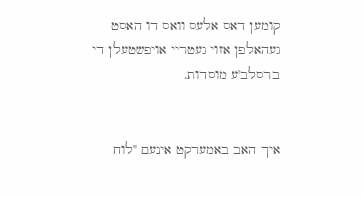קומען דאס אלעס וואס דו האסט געהאלפן אזוי געטריי אויפשטעלן די ברסלב'ע מוסדות.


איך האב באמערקט אינעם "לוח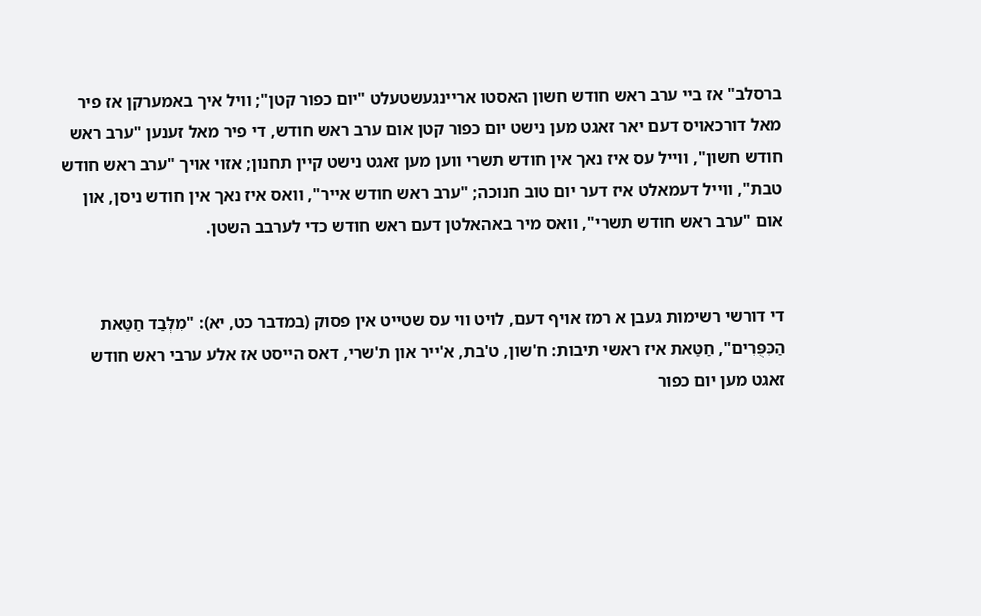ברסלב" אז ביי ערב ראש חודש חשון האסטו אריינגעשטעלט "יום כפור קטן"; וויל איך באמערקן אז פיר מאל דורכאויס דעם יאר זאגט מען נישט יום כפור קטן אום ערב ראש חודש, די פיר מאל זענען "ערב ראש חודש חשון", ווייל עס איז נאך אין חודש תשרי ווען מען זאגט נישט קיין תחנון; אזוי אויך "ערב ראש חודש טבת", ווייל דעמאלט איז דער יום טוב חנוכה; "ערב ראש חודש אייר", וואס איז נאך אין חודש ניסן, און אום "ערב ראש חודש תשרי", וואס מיר באהאלטן דעם ראש חודש כדי לערבב השטן.


די דורשי רשימות געבן א רמז אויף דעם, לויט ווי עס שטייט אין פסוק (במדבר כט, יא): "מִלְּבַד חַטַּאת הַכִּפֻּרִים", חַטַּאת איז ראשי תיבות: ח'שון, ט'בת, א'ייר און ת'שרי, דאס הייסט אז אלע ערבי ראש חודש זאגט מען יום כפור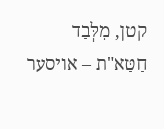קטן, מִלְּבַד חַטַּא"ת – אויסער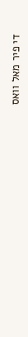די פיר מאל וואס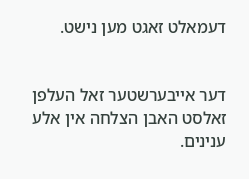דעמאלט זאגט מען נישט.


דער אייבערשטער זאל העלפן זאלסט האבן הצלחה אין אלע ענינים.